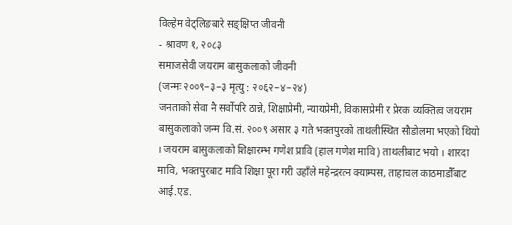विल्हेम वेट्लिङबारे सङ्क्षिप्त जीवनी
- श्रावण १, २०८३
समाजसेवी जयराम बासुकलाको जीवनी
(जन्मः २००९–३–३ मृत्यु : २०६२–४–२४)
जनताको सेवा नै सर्वोपरि ठान्ने, शिक्षाप्रेमी, न्यायप्रेमी, विकासप्रेमी र प्रेरक व्यक्तित्व जयराम बासुकलाको जन्म वि.सं. २००९ असार ३ गते भक्तपुरको ताथलीस्थित सौडोलमा भएको थियो । जयराम बासुकलाको शिक्षारम्भ गणेश प्रावि (हाल गणेश मावि) ताथलीबाट भयो । शारदा मावि, भक्तपुरबाट मावि शिक्षा पूरा गरी उहाँले महेन्द्ररत्न क्याम्पस, ताहाचल काठमाडौँबाट आई.एड.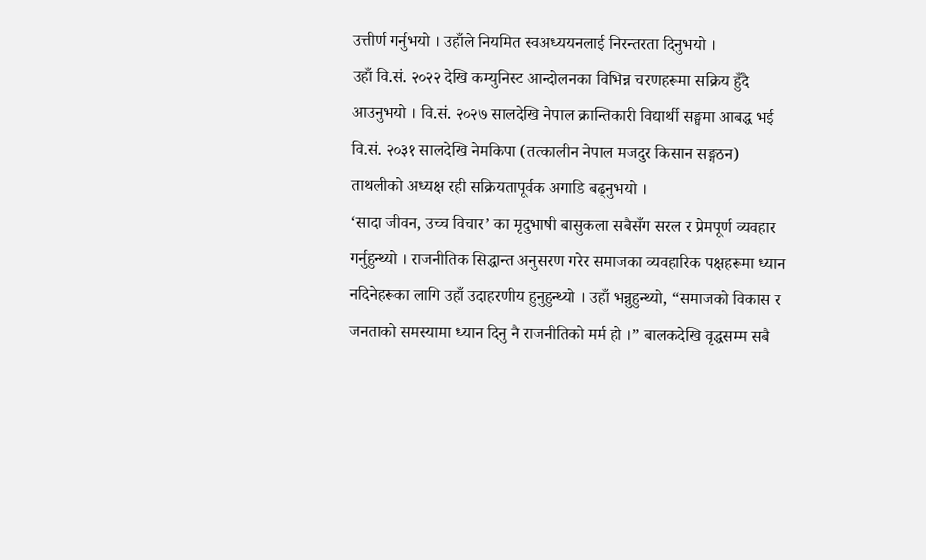उत्तीर्ण गर्नुभयो । उहाँले नियमित स्वअध्ययनलाई निरन्तरता दिनुभयो ।
उहाँ वि.सं. २०२२ देखि कम्युनिस्ट आन्दोलनका विभिन्न चरणहरूमा सक्रिय हुँदै आउनुभयो । वि.सं. २०२७ सालदेखि नेपाल क्रान्तिकारी विद्यार्थी सङ्घमा आबद्ध भई वि.सं. २०३१ सालदेखि नेमकिपा (तत्कालीन नेपाल मजदुर किसान सङ्गठन) ताथलीको अध्यक्ष रही सक्रियतापूर्वक अगाडि बढ्नुभयो ।
‘सादा जीवन, उच्च विचार’ का मृदुभाषी बासुकला सबैसँग सरल र प्रेमपूर्ण व्यवहार गर्नुहुन्थ्यो । राजनीतिक सिद्धान्त अनुसरण गरेर समाजका व्यवहारिक पक्षहरूमा ध्यान नदिनेहरूका लागि उहाँ उदाहरणीय हुनुहुन्थ्यो । उहाँ भन्नुहुन्थ्यो, “समाजको विकास र जनताको समस्यामा ध्यान दिनु नै राजनीतिको मर्म हो ।” बालकदेखि वृद्धसम्म सबै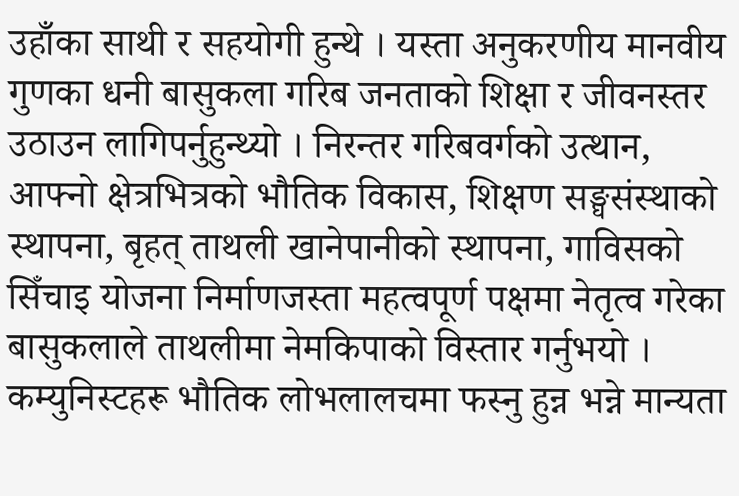उहाँका साथी र सहयोगी हुन्थे । यस्ता अनुकरणीय मानवीय गुणका धनी बासुकला गरिब जनताको शिक्षा र जीवनस्तर उठाउन लागिपर्नुहुन्थ्यो । निरन्तर गरिबवर्गको उत्थान, आफ्नो क्षेत्रभित्रको भौतिक विकास, शिक्षण सङ्घसंस्थाको स्थापना, बृहत् ताथली खानेपानीको स्थापना, गाविसको सिँचाइ योजना निर्माणजस्ता महत्वपूर्ण पक्षमा नेतृत्व गरेका बासुकलाले ताथलीमा नेमकिपाको विस्तार गर्नुभयो । कम्युनिस्टहरू भौतिक लोभलालचमा फस्नु हुन्न भन्ने मान्यता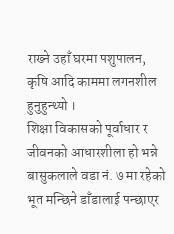राख्ने उहाँ घरमा पशुपालन, कृषि आदि काममा लगनशील हुनुहुन्थ्यो ।
शिक्षा विकासको पूर्वाधार र जीवनको आधारशीला हो भन्ने बासुकलाले वडा नं. ७ मा रहेको भूत मन्छिने डाँडालाई पन्छाएर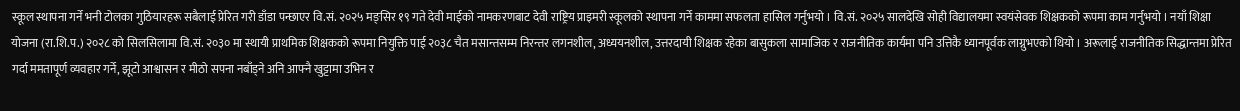स्कूल स्थापना गर्ने भनी टोलका गुठियारहरू सबैलाई प्रेरित गरी डाँडा पन्छाएर वि.सं. २०२५ मङ्सिर १९ गते देवी माईको नामकरणबाट देवी राष्ट्रिय प्राइमरी स्कूलको स्थापना गर्ने काममा सफलता हासिल गर्नुभयो । वि.सं. २०२५ सालदेखि सोही विद्यालयमा स्वयंसेवक शिक्षकको रूपमा काम गर्नुभयो । नयाँ शिक्षा योजना (रा.शि.प.) २०२८ को सिलसिलामा वि.सं. २०३० मा स्थायी प्राथमिक शिक्षकको रूपमा नियुक्ति पाई २०३८ चैत मसान्तसम्म निरन्तर लगनशील, अध्ययनशील, उत्तरदायी शिक्षक रहेका बासुकला सामाजिक र राजनीतिक कार्यमा पनि उत्तिकै ध्यानपूर्वक लाग्नुभएको थियो । अरूलाई राजनीतिक सिद्धान्तमा प्रेरित गर्दा ममतापूर्ण व्यवहार गर्ने, झूटो आश्वासन र मीठो सपना नबाँड्ने अनि आफ्नै खुट्टामा उभिन र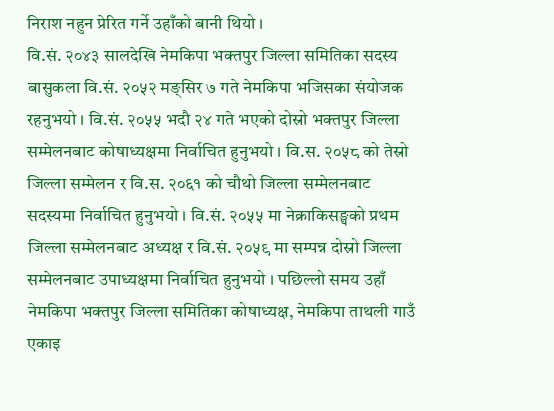निराश नहुन प्रेरित गर्ने उहाँको बानी थियो ।
वि.सं. २०४३ सालदेखि नेमकिपा भक्तपुर जिल्ला समितिका सदस्य बासुकला वि.सं. २०५२ मङ्सिर ७ गते नेमकिपा भजिसका संयोजक रहनुभयो । वि.सं. २०५५ भदौ २४ गते भएको दोस्रो भक्तपुर जिल्ला सम्मेलनबाट कोषाध्यक्षमा निर्वाचित हुनुभयो । वि.स. २०५८ को तेस्रो जिल्ला सम्मेलन र वि.स. २०६१ को चौथो जिल्ला सम्मेलनबाट सदस्यमा निर्वाचित हुनुभयो । वि.सं. २०५५ मा नेक्राकिसङ्घको प्रथम जिल्ला सम्मेलनबाट अध्यक्ष र वि.सं. २०५९ मा सम्पन्न दोस्रो जिल्ला सम्मेलनबाट उपाध्यक्षमा निर्वाचित हुनुभयो । पछिल्लो समय उहाँ नेमकिपा भक्तपुर जिल्ला समितिका कोषाध्यक्ष, नेमकिपा ताथली गाउँ एकाइ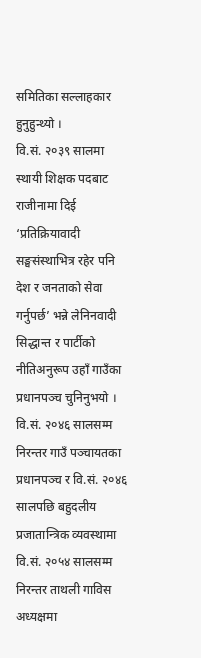समितिका सल्लाहकार हुनुहुन्थ्यो ।
वि.सं. २०३९ सालमा स्थायी शिक्षक पदबाट राजीनामा दिई ‘प्रतिक्रियावादी सङ्घसंस्थाभित्र रहेर पनि देश र जनताको सेवा गर्नुपर्छ’ भन्ने लेनिनवादी सिद्धान्त र पार्टीको नीतिअनुरूप उहाँ गाउँका प्रधानपञ्च चुनिनुभयो ।
वि.सं. २०४६ सालसम्म निरन्तर गाउँ पञ्चायतका प्रधानपञ्च र वि.सं. २०४६ सालपछि बहुदलीय प्रजातान्त्रिक व्यवस्थामा वि.सं. २०५४ सालसम्म निरन्तर ताथली गाविस अध्यक्षमा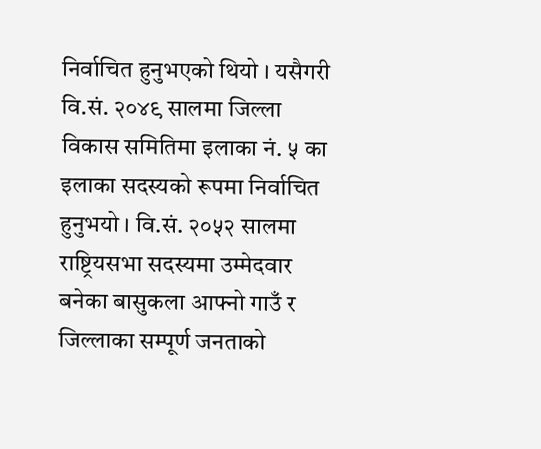निर्वाचित हुनुभएको थियो । यसैगरी वि.सं. २०४९ सालमा जिल्ला विकास समितिमा इलाका नं. ५ का इलाका सदस्यको रूपमा निर्वाचित हुनुभयो । वि.सं. २०५२ सालमा राष्ट्रियसभा सदस्यमा उम्मेदवार बनेका बासुकला आफ्नो गाउँ र जिल्लाका सम्पूर्ण जनताको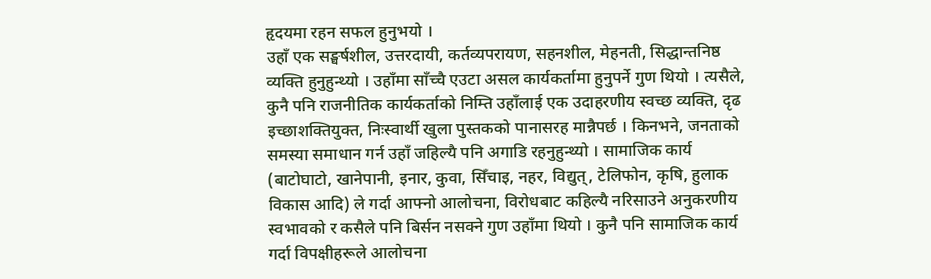हृदयमा रहन सफल हुनुभयो ।
उहाँ एक सङ्घर्षशील, उत्तरदायी, कर्तव्यपरायण, सहनशील, मेहनती, सिद्धान्तनिष्ठ व्यक्ति हुनुहुन्थ्यो । उहाँमा साँच्चै एउटा असल कार्यकर्तामा हुनुपर्ने गुण थियो । त्यसैले, कुनै पनि राजनीतिक कार्यकर्ताको निम्ति उहाँलाई एक उदाहरणीय स्वच्छ व्यक्ति, दृढ इच्छाशक्तियुक्त, निःस्वार्थी खुला पुस्तकको पानासरह मान्नैपर्छ । किनभने, जनताको समस्या समाधान गर्न उहाँ जहिल्यै पनि अगाडि रहनुहुन्थ्यो । सामाजिक कार्य (बाटोघाटो, खानेपानी, इनार, कुवा, सिँचाइ, नहर, विद्युत्, टेलिफोन, कृषि, हुलाक विकास आदि) ले गर्दा आफ्नो आलोचना, विरोधबाट कहिल्यै नरिसाउने अनुकरणीय स्वभावको र कसैले पनि बिर्सन नसक्ने गुण उहाँमा थियो । कुनै पनि सामाजिक कार्य गर्दा विपक्षीहरूले आलोचना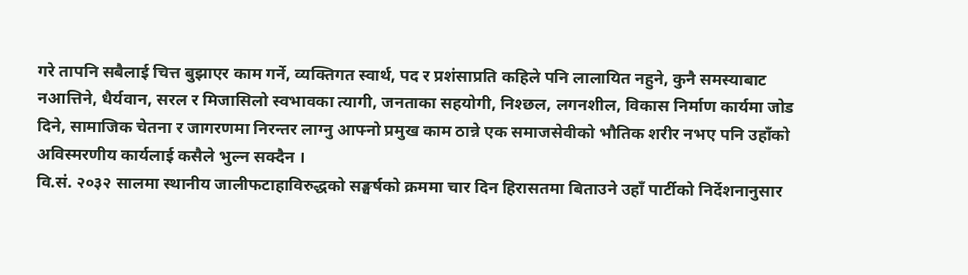गरे तापनि सबैलाई चित्त बुझाएर काम गर्ने, व्यक्तिगत स्वार्थ, पद र प्रशंसाप्रति कहिले पनि लालायित नहुने, कुनै समस्याबाट नआत्तिने, धैर्यवान, सरल र मिजासिलो स्वभावका त्यागी, जनताका सहयोगी, निश्छल, लगनशील, विकास निर्माण कार्यमा जोड दिने, सामाजिक चेतना र जागरणमा निरन्तर लाग्नु आफ्नो प्रमुख काम ठान्ने एक समाजसेवीको भौतिक शरीर नभए पनि उहाँको अविस्मरणीय कार्यलाई कसैले भुल्न सक्दैन ।
वि.सं. २०३२ सालमा स्थानीय जालीफटाहाविरुद्धको सङ्घर्षको क्रममा चार दिन हिरासतमा बिताउने उहाँ पार्टीको निर्देशनानुसार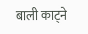बाली काट्ने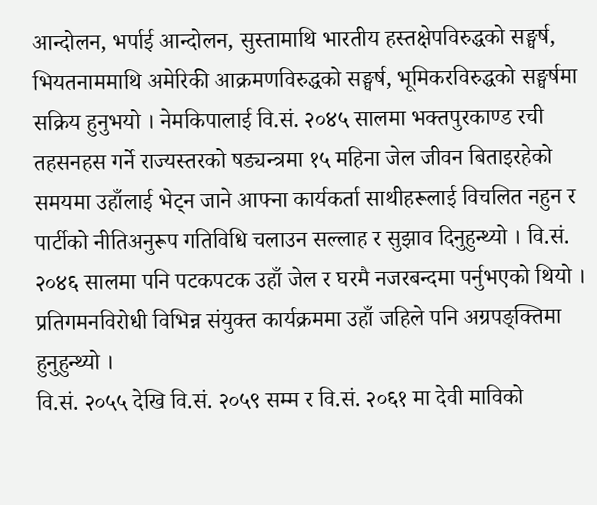आन्दोलन, भर्पाई आन्दोलन, सुस्तामाथि भारतीय हस्तक्षेपविरुद्धको सङ्घर्ष, भियतनाममाथि अमेरिकी आक्रमणविरुद्धको सङ्घर्ष, भूमिकरविरुद्धको सङ्घर्षमा सक्रिय हुनुभयो । नेमकिपालाई वि.सं. २०४५ सालमा भक्तपुरकाण्ड रची तहसनहस गर्ने राज्यस्तरको षड्यन्त्रमा १५ महिना जेल जीवन बिताइरहेको समयमा उहाँलाई भेट्न जाने आफ्ना कार्यकर्ता साथीहरूलाई विचलित नहुन र पार्टीको नीतिअनुरूप गतिविधि चलाउन सल्लाह र सुझाव दिनुहुन्थ्यो । वि.सं. २०४६ सालमा पनि पटकपटक उहाँ जेल र घरमै नजरबन्दमा पर्नुभएको थियो । प्रतिगमनविरोधी विभिन्न संयुक्त कार्यक्रममा उहाँ जहिले पनि अग्रपङ्क्तिमा हुनुहुन्थ्यो ।
वि.सं. २०५५ देखि वि.सं. २०५९ सम्म र वि.सं. २०६१ मा देवी माविको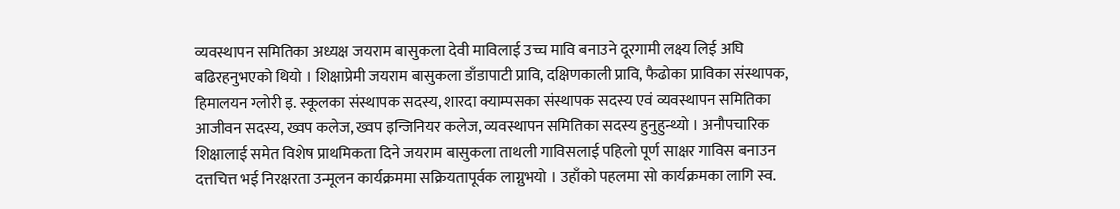व्यवस्थापन समितिका अध्यक्ष जयराम बासुकला देवी माविलाई उच्च मावि बनाउने दूरगामी लक्ष्य लिई अघि बढिरहनुभएको थियो । शिक्षाप्रेमी जयराम बासुकला डाँडापाटी प्रावि, दक्षिणकाली प्रावि, फैढोका प्राविका संस्थापक, हिमालयन ग्लोरी इ. स्कूलका संस्थापक सदस्य, शारदा क्याम्पसका संस्थापक सदस्य एवं व्यवस्थापन समितिका आजीवन सदस्य, ख्वप कलेज, ख्वप इन्जिनियर कलेज, व्यवस्थापन समितिका सदस्य हुनुहुन्थ्यो । अनौपचारिक शिक्षालाई समेत विशेष प्राथमिकता दिने जयराम बासुकला ताथली गाविसलाई पहिलो पूर्ण साक्षर गाविस बनाउन दत्तचित्त भई निरक्षरता उन्मूलन कार्यक्रममा सक्रियतापूर्वक लाग्नुभयो । उहाँको पहलमा सो कार्यक्रमका लागि स्व.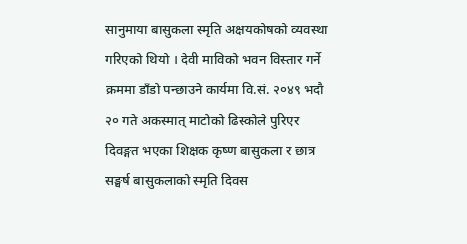सानुमाया बासुकला स्मृति अक्षयकोषको व्यवस्था गरिएको थियो । देवी माविको भवन विस्तार गर्ने क्रममा डाँडो पन्छाउने कार्यमा वि.सं. २०४९ भदौ २० गते अकस्मात् माटोको ढिस्कोले पुरिएर दिवङ्गत भएका शिक्षक कृष्ण बासुकला र छात्र सङ्घर्ष बासुकलाको स्मृति दिवस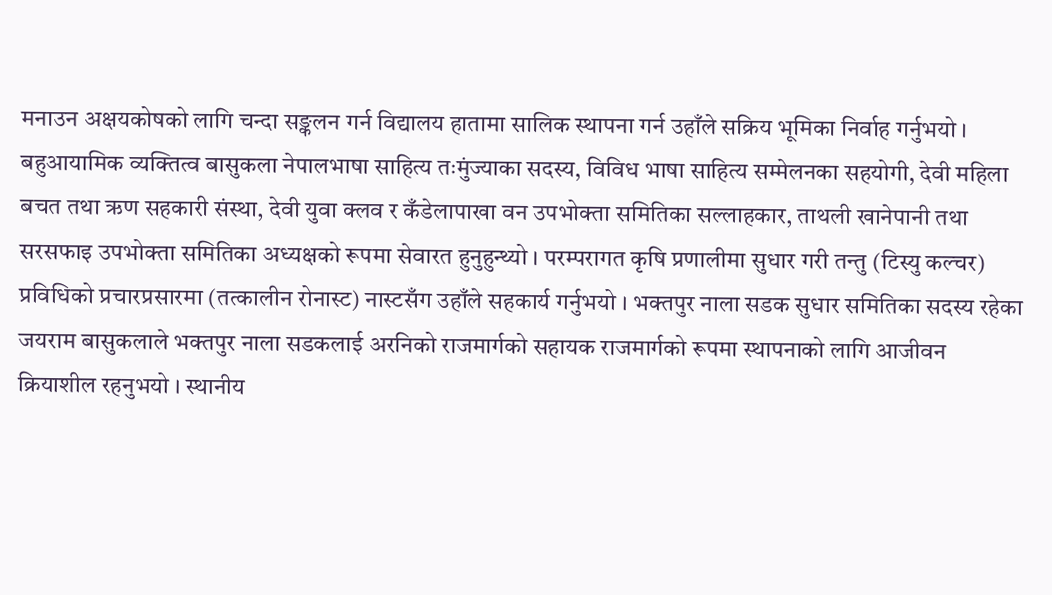मनाउन अक्षयकोषको लागि चन्दा सङ्कलन गर्न विद्यालय हातामा सालिक स्थापना गर्न उहाँले सक्रिय भूमिका निर्वाह गर्नुभयो ।
बहुआयामिक व्यक्तित्व बासुकला नेपालभाषा साहित्य तःमुंज्याका सदस्य, विविध भाषा साहित्य सम्मेलनका सहयोगी, देवी महिला बचत तथा ऋण सहकारी संस्था, देवी युवा क्लव र कँडेलापाखा वन उपभोक्ता समितिका सल्लाहकार, ताथली खानेपानी तथा सरसफाइ उपभोक्ता समितिका अध्यक्षको रूपमा सेवारत हुनुहुन्थ्यो । परम्परागत कृषि प्रणालीमा सुधार गरी तन्तु (टिस्यु कल्चर) प्रविधिको प्रचारप्रसारमा (तत्कालीन रोनास्ट) नास्टसँग उहाँले सहकार्य गर्नुभयो । भक्तपुर नाला सडक सुधार समितिका सदस्य रहेका जयराम बासुकलाले भक्तपुर नाला सडकलाई अरनिको राजमार्गको सहायक राजमार्गको रूपमा स्थापनाको लागि आजीवन क्रियाशील रहनुभयो । स्थानीय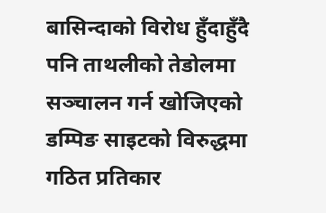बासिन्दाको विरोध हुँदाहुँदै पनि ताथलीको तेडोलमा सञ्चालन गर्न खोजिएको डम्पिङ साइटको विरुद्धमा गठित प्रतिकार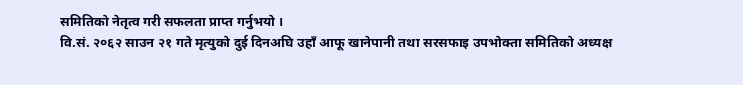समितिको नेतृत्व गरी सफलता प्राप्त गर्नुभयो ।
वि.सं. २०६२ साउन २१ गते मृत्युको दुई दिनअघि उहाँ आफू खानेपानी तथा सरसफाइ उपभोक्ता समितिको अध्यक्ष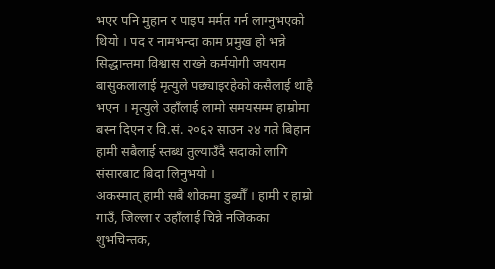भएर पनि मुहान र पाइप मर्मत गर्न लाग्नुभएको थियो । पद र नामभन्दा काम प्रमुख हो भन्ने सिद्धान्तमा विश्वास राख्ने कर्मयोगी जयराम बासुकलालाई मृत्युले पछ्याइरहेको कसैलाई थाहै भएन । मृत्युले उहाँलाई लामो समयसम्म हाम्रोमा बस्न दिएन र वि.सं. २०६२ साउन २४ गते बिहान हामी सबैलाई स्तब्ध तुल्याउँदै सदाको लागि संसारबाट बिदा लिनुभयो ।
अकस्मात् हामी सबै शोकमा डुब्यौँ । हामी र हाम्रो गाउँ, जिल्ला र उहाँलाई चिन्ने नजिकका शुभचिन्तक,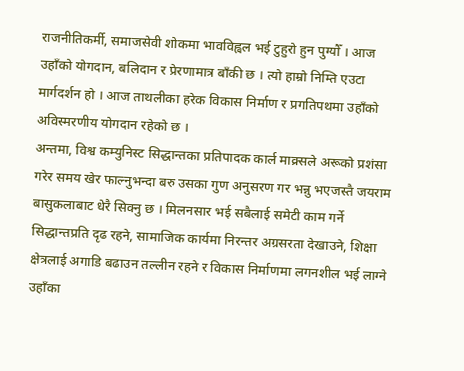राजनीतिकर्मी, समाजसेवी शोकमा भावविह्वल भई टुहुरो हुन पुग्यौँ । आज उहाँको योगदान, बलिदान र प्रेरणामात्र बाँकी छ । त्यो हाम्रो निम्ति एउटा मार्गदर्शन हो । आज ताथलीका हरेक विकास निर्माण र प्रगतिपथमा उहाँको अविस्मरणीय योगदान रहेको छ ।
अन्तमा, विश्व कम्युनिस्ट सिद्धान्तका प्रतिपादक कार्ल माक्र्सले अरूको प्रशंसा गरेर समय खेर फाल्नुभन्दा बरु उसका गुण अनुसरण गर भन्नु भएजस्तै जयराम बासुकलाबाट धेरै सिक्नु छ । मिलनसार भई सबैलाई समेटी काम गर्ने सिद्धान्तप्रति दृढ रहने, सामाजिक कार्यमा निरन्तर अग्रसरता देखाउने, शिक्षा क्षेत्रलाई अगाडि बढाउन तल्लीन रहने र विकास निर्माणमा लगनशील भई लाग्ने उहाँका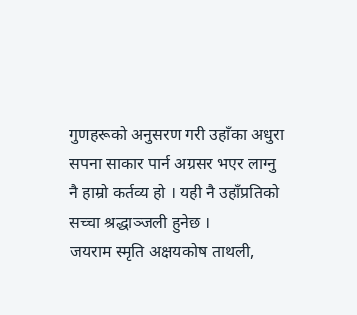गुणहरूको अनुसरण गरी उहाँका अधुरा सपना साकार पार्न अग्रसर भएर लाग्नु नै हाम्रो कर्तव्य हो । यही नै उहाँप्रतिको सच्चा श्रद्धाञ्जली हुनेछ ।
जयराम स्मृति अक्षयकोष ताथली,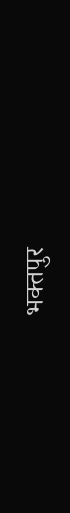भक्तपुर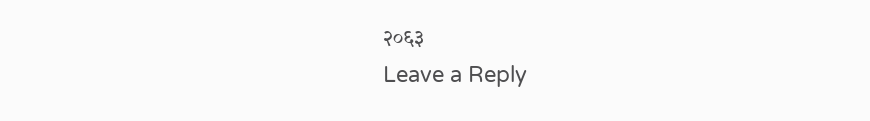२०६३
Leave a Reply